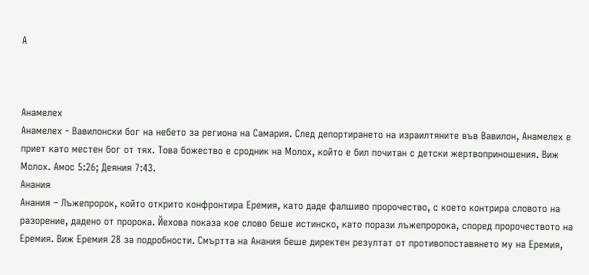А



Анамелех
Анамелех - Вавилонски бог на небето за региона на Самария. След депортирането на израилтяните във Вавилон, Анамелех е приет като местен бог от тях. Това божество е сродник на Молох, който е бил почитан с детски жертвоприношения. Виж Молох. Амос 5:26; Деяния 7:43.
Анания
Анания – Лъжепророк, който открито конфронтира Еремия, като даде фалшиво пророчество, с което контрира словото на разорение, дадено от пророка. Йехова показа кое слово беше истинско, като порази лъжепророка, според пророчеството на Еремия. Виж Еремия 28 за подробности. Смъртта на Анания беше директен резултат от противопоставянето му на Еремия,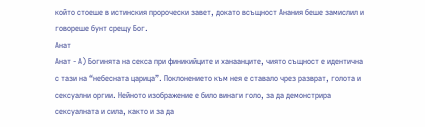който стоеше в истинския пророчески завет, докато всъщност Анания беше замислил и говореше бунт срещу Бог.
Анат
Анат - А) Богинята на секса при финикийците и ханаанците, чиято същност е идентична с тази на “небесната царица”. Поклонението към нея е ставало чрез разврат, голота и сексуални оргии. Нейното изображение е било винаги голо, за да демонстрира сексуалната и сила, както и за да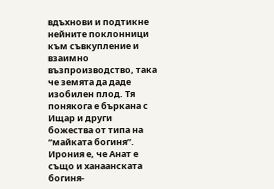вдъхнови и подтикне нейните поклонници към съвкупление и взаимно възпроизводство, така че земята да даде изобилен плод. Тя понякога е бъркана с Ищар и други божества от типа на “майката богиня”. Ирония е, че Анат е също и ханаанската богиня-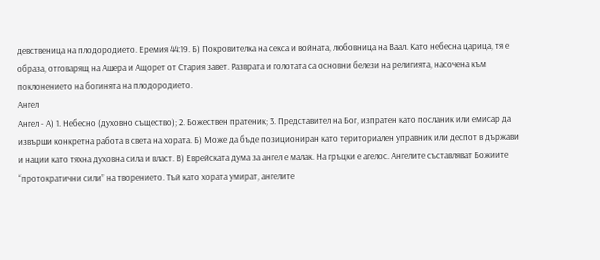девственица на плодородието. Еремия 44:19. Б) Покровителка на секса и войната, любовница на Ваал. Като небесна царица, тя е образа, отговарящ на Ашера и Ащорет от Стария завет. Разврата и голотата са основни белези на религията, насочена към поклонението на богинята на плодородието.
Ангел
Ангел - А) 1. Небесно (духовно същество); 2. Божествен пратеник; 3. Представител на Бог, изпратен като посланик или емисар да извърши конкретна работа в света на хората. Б) Може да бъде позициониран като териториален управник или деспот в държави и нации като тяхна духовна сила и власт. В) Еврейската дума за ангел е малак. На гръцки е агелос. Ангелите съставляват Божиите “протократични сили” на творението. Тъй като хората умират, ангелите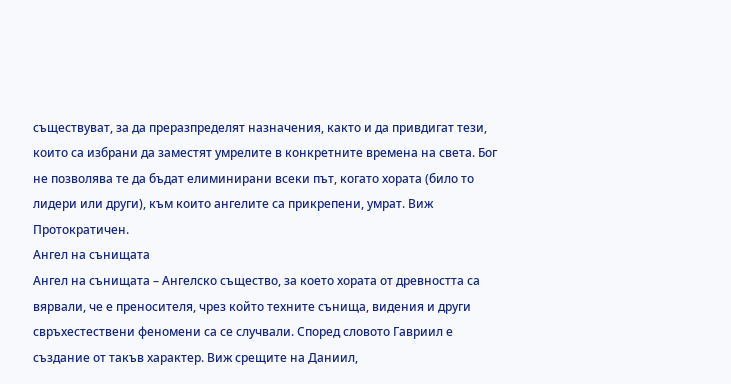съществуват, за да преразпределят назначения, както и да привдигат тези, които са избрани да заместят умрелите в конкретните времена на света. Бог не позволява те да бъдат елиминирани всеки път, когато хората (било то лидери или други), към които ангелите са прикрепени, умрат. Виж Протократичен.
Ангел на сънищата
Ангел на сънищата – Ангелско същество, за което хората от древността са вярвали, че е преносителя, чрез който техните сънища, видения и други свръхестествени феномени са се случвали. Според словото Гавриил е създание от такъв характер. Виж срещите на Даниил,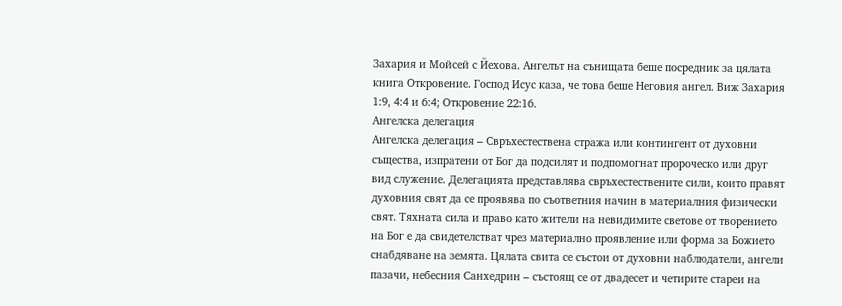Захария и Мойсей с Йехова. Ангелът на сънищата беше посредник за цялата книга Откровение. Господ Исус каза, че това беше Неговия ангел. Виж Захария 1:9, 4:4 и 6:4; Откровение 22:16.
Ангелска делегация
Ангелска делегация – Свръхестествена стража или контингент от духовни същества, изпратени от Бог да подсилят и подпомогнат пророческо или друг вид служение. Делегацията представлява свръхестествените сили, които правят духовния свят да се проявява по съответния начин в материалния физически свят. Тяхната сила и право като жители на невидимите светове от творението на Бог е да свидетелстват чрез материално проявление или форма за Божието снабдяване на земята. Цялата свита се състои от духовни наблюдатели, ангели пазачи, небесния Санхедрин – състоящ се от двадесет и четирите стареи на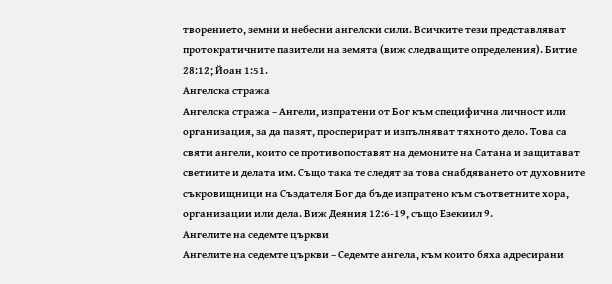творението, земни и небесни ангелски сили. Всичките тези представляват протократичните пазители на земята (виж следващите определения). Битие 28:12; Йоан 1:51.
Ангелска стража
Ангелска стража – Ангели, изпратени от Бог към специфична личност или организация, за да пазят, просперират и изпълняват тяхното дело. Това са святи ангели, които се противопоставят на демоните на Сатана и защитават светиите и делата им. Също така те следят за това снабдяването от духовните съкровищници на Създателя Бог да бъде изпратено към съответните хора, организации или дела. Виж Деяния 12:6-19, също Езекиил 9.
Ангелите на седемте църкви
Ангелите на седемте църкви – Седемте ангела, към които бяха адресирани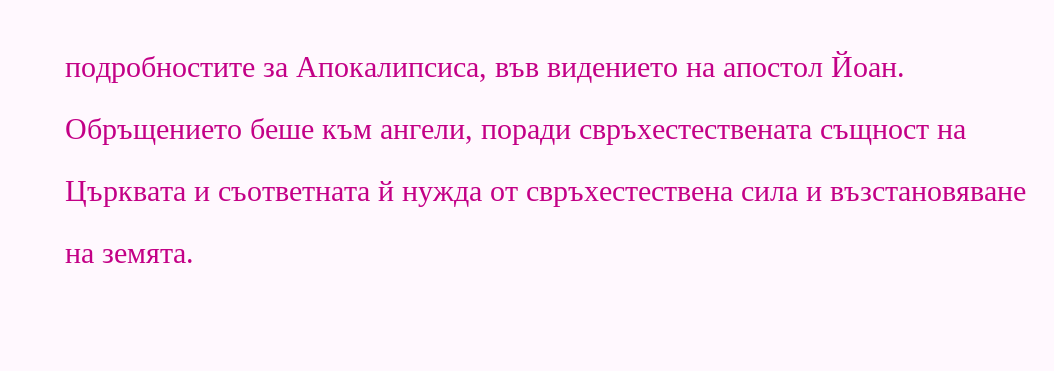подробностите за Апокалипсиса, във видението на апостол Йоан. Обръщението беше към ангели, поради свръхестествената същност на Църквата и съответната й нужда от свръхестествена сила и възстановяване на земята.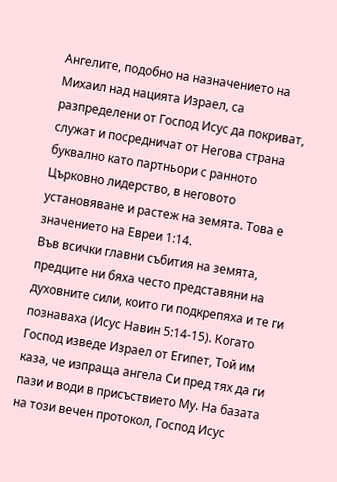Ангелите, подобно на назначението на Михаил над нацията Израел, са разпределени от Господ Исус да покриват, служат и посредничат от Негова страна буквално като партньори с ранното Църковно лидерство, в неговото установяване и растеж на земята. Това е значението на Евреи 1:14.
Във всички главни събития на земята, предците ни бяха често представяни на духовните сили, които ги подкрепяха и те ги познаваха (Исус Навин 5:14-15). Когато Господ изведе Израел от Египет, Той им каза, че изпраща ангела Си пред тях да ги пази и води в присъствието Му. На базата на този вечен протокол, Господ Исус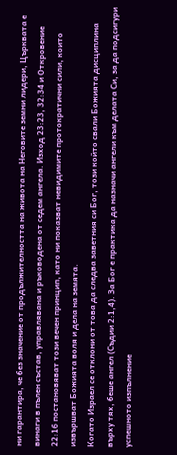ни гарантира, че без значение от продължителността на живота на Неговите земни лидери, Църквата е винаги в пълен състав, управлявана и ръководена от седем ангела. Изход 23:23, 32:34 и Откровение 22:16 постановяват този вечен принцип, като ни показват невидимите протократични сили, които извършват Божията воля и дела на земята.
Когато Израел се отклони от това да следва заветния си Бог, този който свали Божията дисциплина върху тях, беше ангел (Съдии 2:1,4). За Бог е практика да назначи ангели към делата Си, за да подсигури успешното изпълнение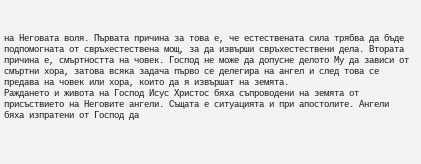на Неговата воля. Първата причина за това е, че естествената сила трябва да бъде подпомогната от свръхестествена мощ, за да извърши свръхестествени дела. Втората причина е, смъртността на човек. Господ не може да допусне делото Му да зависи от смъртни хора, затова всяка задача първо се делегира на ангел и след това се предава на човек или хора, които да я извършат на земята.
Раждането и живота на Господ Исус Христос бяха съпроводени на земята от присъствието на Неговите ангели. Същата е ситуацията и при апостолите. Ангели бяха изпратени от Господ да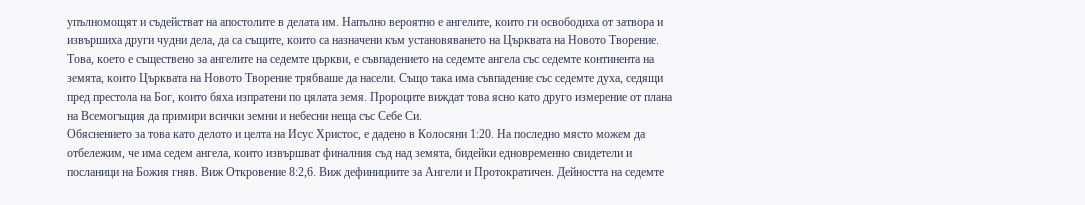упълномощят и съдействат на апостолите в делата им. Напълно вероятно е ангелите, които ги освободиха от затвора и извършиха други чудни дела, да са същите, които са назначени към установяването на Църквата на Новото Творение.
Това, което е съществено за ангелите на седемте църкви, е съвпадението на седемте ангела със седемте континента на земята, които Църквата на Новото Творение трябваше да насели. Също така има съвпадение със седемте духа, седящи пред престола на Бог, които бяха изпратени по цялата земя. Пророците виждат това ясно като друго измерение от плана на Всемогъщия да примири всички земни и небесни неща със Себе Си.
Обяснението за това като делото и целта на Исус Христос, е дадено в Колосяни 1:20. На последно място можем да отбележим, че има седем ангела, които извършват финалния съд над земята, бидейки едновременно свидетели и посланици на Божия гняв. Виж Откровение 8:2,6. Виж дефинициите за Ангели и Протократичен. Дейността на седемте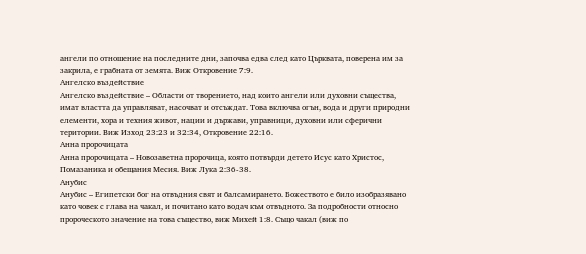ангели по отношение на последните дни, започва едва след като Църквата, поверена им за закрила, е грабната от земята. Виж Откровение 7:9.
Ангелско въздействие
Ангелско въздействие – Области от творението, над които ангели или духовни същества, имат властта да управляват, насочват и отсъждат. Това включва огън, вода и други природни елементи, хора и техния живот, нации и държави, управници, духовни или сферични територии. Виж Изход 23:23 и 32:34, Откровение 22:16.
Анна пророчицата
Анна пророчицата – Новозаветна пророчица, която потвърди детето Исус като Христос, Помазаника и обещания Месия. Виж Лука 2:36-38.
Анубис
Анубис – Египетски бог на отвъдния свят и балсамирането. Божеството е било изобразявано като човек с глава на чакал, и почитано като водач към отвъдното. За подробности относно пророческото значение на това същество, виж Михей 1:8. Също чакал (виж по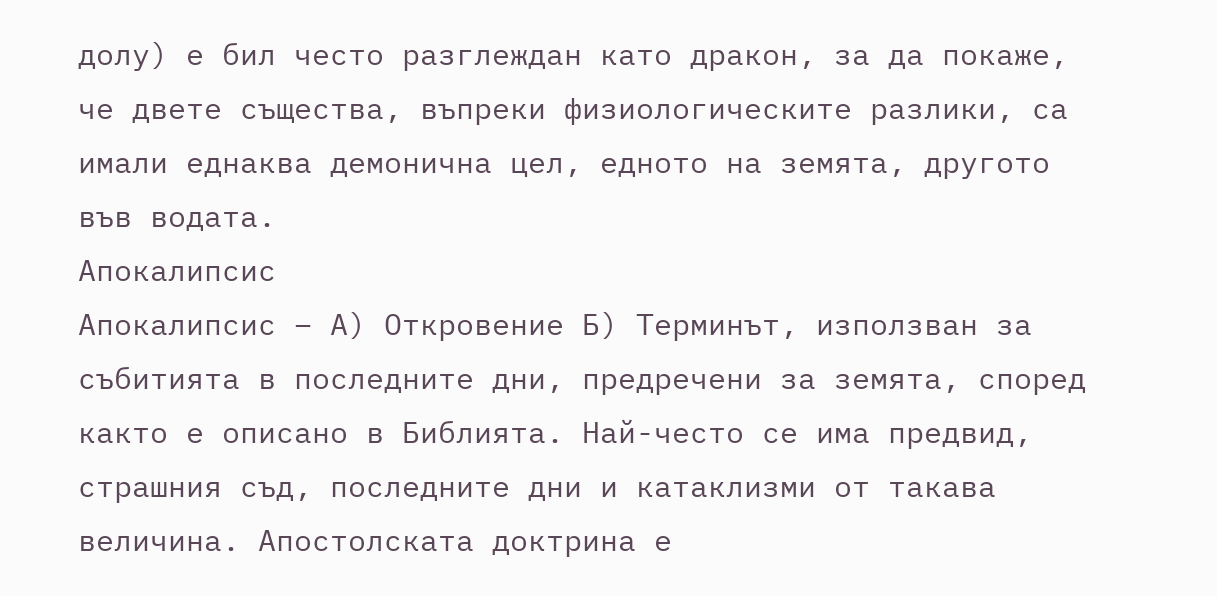долу) е бил често разглеждан като дракон, за да покаже, че двете същества, въпреки физиологическите разлики, са имали еднаква демонична цел, едното на земята, другото във водата.
Апокалипсис
Апокалипсис – А) Откровение Б) Терминът, използван за събитията в последните дни, предречени за земята, според както е описано в Библията. Най-често се има предвид, страшния съд, последните дни и катаклизми от такава величина. Апостолската доктрина е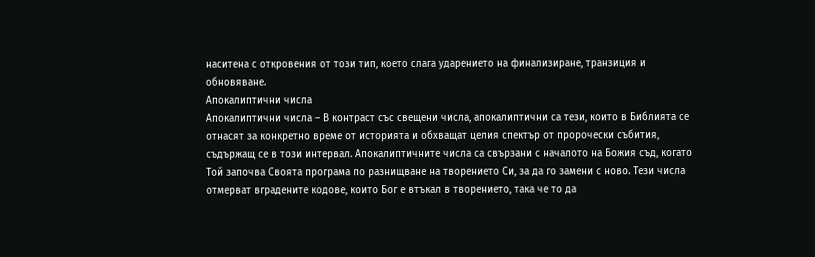наситена с откровения от този тип, което слага ударението на финализиране, транзиция и обновяване.
Апокалиптични числа
Апокалиптични числа – В контраст със свещени числа, апокалиптични са тези, които в Библията се отнасят за конкретно време от историята и обхващат целия спектър от пророчески събития, съдържащ се в този интервал. Апокалиптичните числа са свързани с началото на Божия съд, когато Той започва Своята програма по разнищване на творението Си, за да го замени с ново. Тези числа отмерват вградените кодове, които Бог е втъкал в творението, така че то да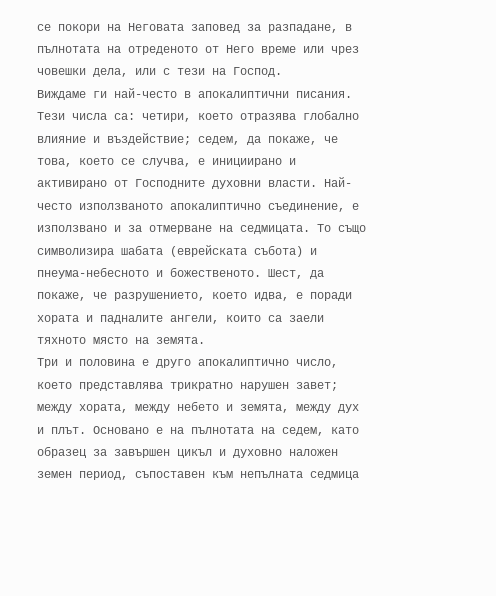се покори на Неговата заповед за разпадане, в пълнотата на отреденото от Него време или чрез човешки дела, или с тези на Господ.
Виждаме ги най-често в апокалиптични писания. Тези числа са: четири, което отразява глобално влияние и въздействие; седем, да покаже, че това, което се случва, е инициирано и активирано от Господните духовни власти. Най-често използваното апокалиптично съединение, е използвано и за отмерване на седмицата. То също символизира шабата (еврейската събота) и пнеума-небесното и божественото. Шест, да покаже, че разрушението, което идва, е поради хората и падналите ангели, които са заели тяхното място на земята.
Три и половина е друго апокалиптично число, което представлява трикратно нарушен завет; между хората, между небето и земята, между дух и плът. Основано е на пълнотата на седем, като образец за завършен цикъл и духовно наложен земен период, съпоставен към непълната седмица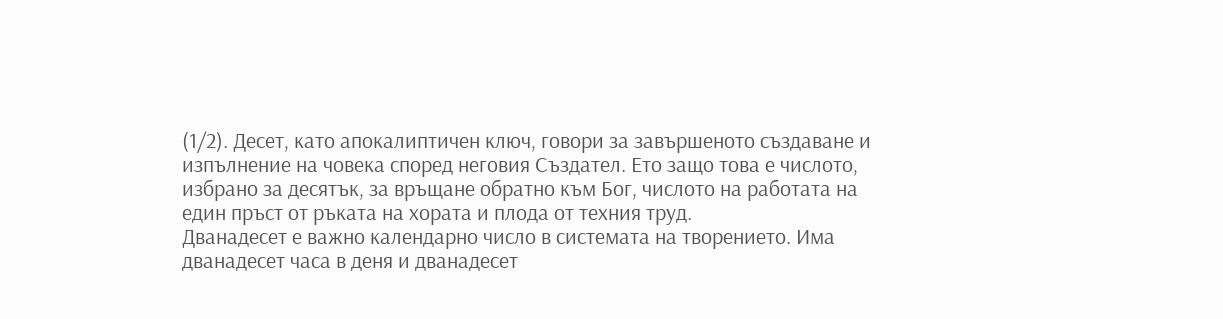(1/2). Десет, като апокалиптичен ключ, говори за завършеното създаване и изпълнение на човека според неговия Създател. Ето защо това е числото, избрано за десятък, за връщане обратно към Бог, числото на работата на един пръст от ръката на хората и плода от техния труд.
Дванадесет е важно календарно число в системата на творението. Има дванадесет часа в деня и дванадесет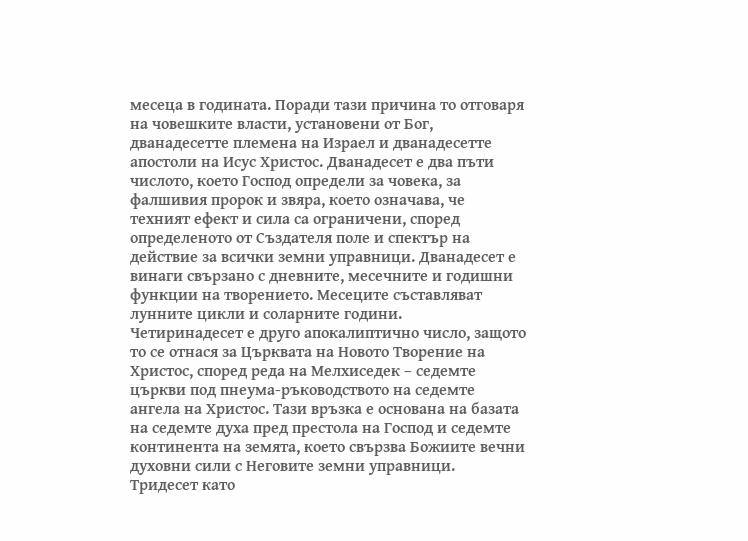месеца в годината. Поради тази причина то отговаря на човешките власти, установени от Бог, дванадесетте племена на Израел и дванадесетте апостоли на Исус Христос. Дванадесет е два пъти числото, което Господ определи за човека, за фалшивия пророк и звяра, което означава, че техният ефект и сила са ограничени, според определеното от Създателя поле и спектър на действие за всички земни управници. Дванадесет е винаги свързано с дневните, месечните и годишни функции на творението. Месеците съставляват лунните цикли и соларните години.
Четиринадесет е друго апокалиптично число, защото то се отнася за Църквата на Новото Творение на Христос, според реда на Мелхиседек – седемте църкви под пнеума-ръководството на седемте ангела на Христос. Тази връзка е основана на базата на седемте духа пред престола на Господ и седемте континента на земята, което свързва Божиите вечни духовни сили с Неговите земни управници.
Тридесет като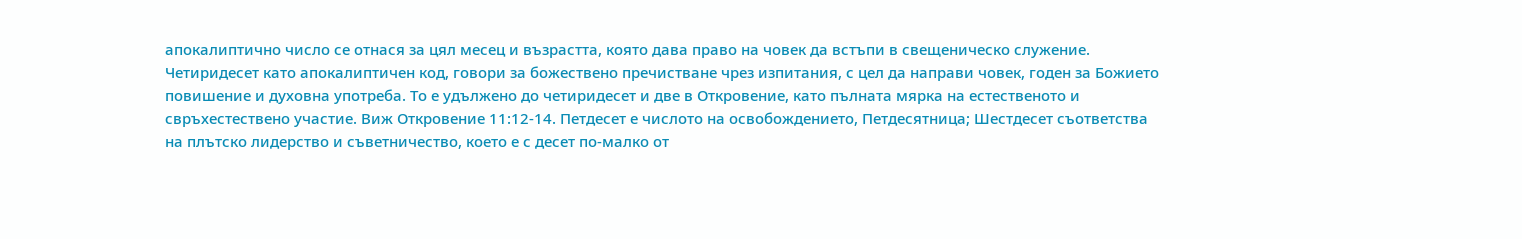апокалиптично число се отнася за цял месец и възрастта, която дава право на човек да встъпи в свещеническо служение. Четиридесет като апокалиптичен код, говори за божествено пречистване чрез изпитания, с цел да направи човек, годен за Божието повишение и духовна употреба. То е удължено до четиридесет и две в Откровение, като пълната мярка на естественото и свръхестествено участие. Виж Откровение 11:12-14. Петдесет е числото на освобождението, Петдесятница; Шестдесет съответства на плътско лидерство и съветничество, което е с десет по-малко от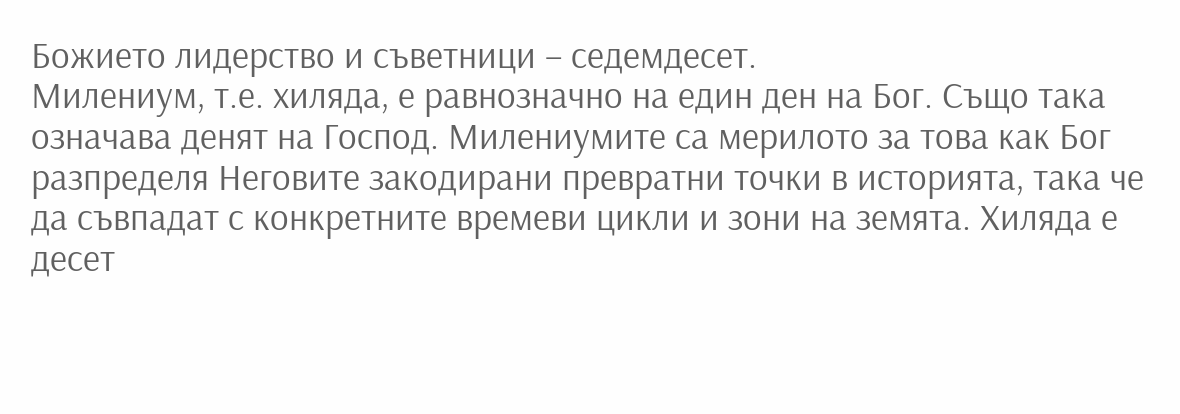Божието лидерство и съветници – седемдесет.
Милениум, т.е. хиляда, е равнозначно на един ден на Бог. Също така означава денят на Господ. Милениумите са мерилото за това как Бог разпределя Неговите закодирани превратни точки в историята, така че да съвпадат с конкретните времеви цикли и зони на земята. Хиляда е десет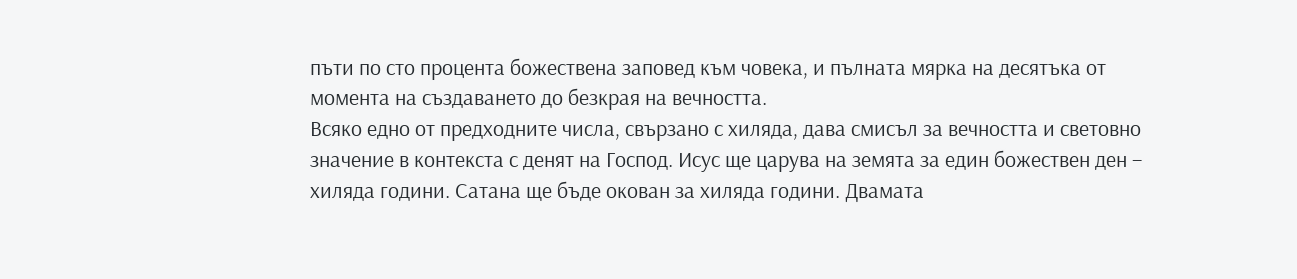пъти по сто процента божествена заповед към човека, и пълната мярка на десятъка от момента на създаването до безкрая на вечността.
Всяко едно от предходните числа, свързано с хиляда, дава смисъл за вечността и световно значение в контекста с денят на Господ. Исус ще царува на земята за един божествен ден – хиляда години. Сатана ще бъде окован за хиляда години. Двамата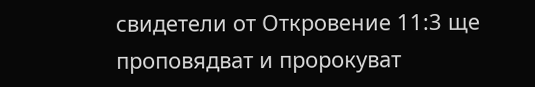свидетели от Откровение 11:3 ще проповядват и пророкуват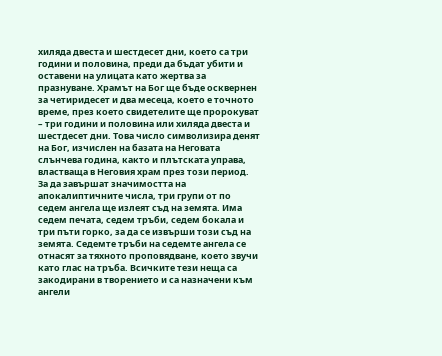хиляда двеста и шестдесет дни, което са три години и половина, преди да бъдат убити и оставени на улицата като жертва за празнуване. Храмът на Бог ще бъде осквернен за четиридесет и два месеца, което е точното време, през което свидетелите ще пророкуват – три години и половина или хиляда двеста и шестдесет дни. Това число символизира денят на Бог, изчислен на базата на Неговата слънчева година, както и плътската управа, властваща в Неговия храм през този период.
За да завършат значимостта на апокалиптичните числа, три групи от по седем ангела ще излеят съд на земята. Има седем печата, седем тръби, седем бокала и три пъти горко, за да се извърши този съд на земята. Седемте тръби на седемте ангела се отнасят за тяхното проповядване, което звучи като глас на тръба. Всичките тези неща са закодирани в творението и са назначени към ангели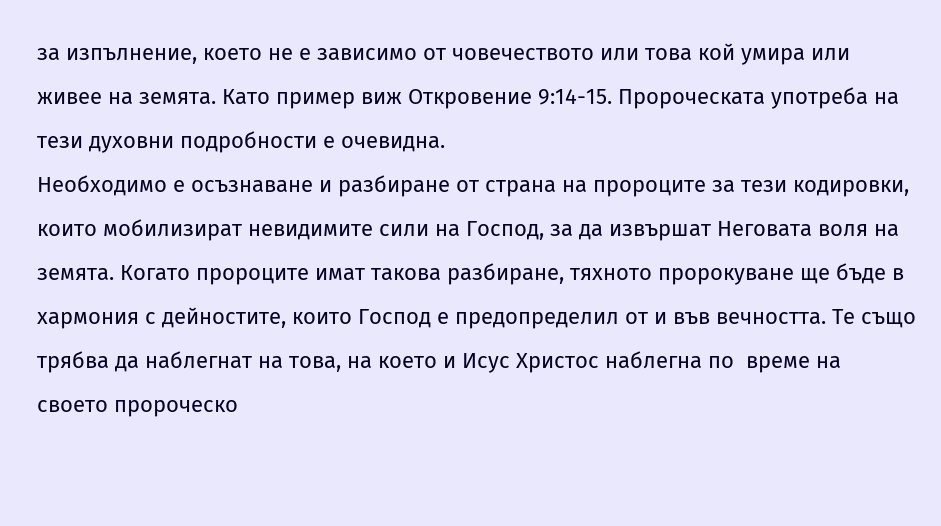за изпълнение, което не е зависимо от човечеството или това кой умира или живее на земята. Като пример виж Откровение 9:14-15. Пророческата употреба на тези духовни подробности е очевидна.
Необходимо е осъзнаване и разбиране от страна на пророците за тези кодировки, които мобилизират невидимите сили на Господ, за да извършат Неговата воля на земята. Когато пророците имат такова разбиране, тяхното пророкуване ще бъде в хармония с дейностите, които Господ е предопределил от и във вечността. Те също трябва да наблегнат на това, на което и Исус Христос наблегна по  време на своето пророческо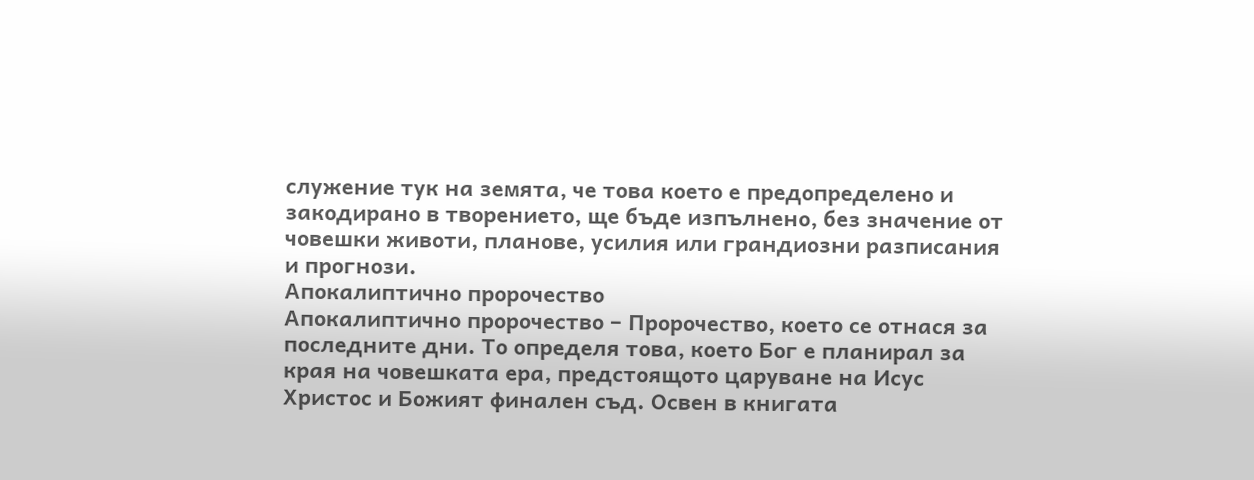служение тук на земята, че това което е предопределено и закодирано в творението, ще бъде изпълнено, без значение от човешки животи, планове, усилия или грандиозни разписания и прогнози.
Апокалиптично пророчество
Апокалиптично пророчество – Пророчество, което се отнася за последните дни. То определя това, което Бог е планирал за края на човешката ера, предстоящото царуване на Исус Христос и Божият финален съд. Освен в книгата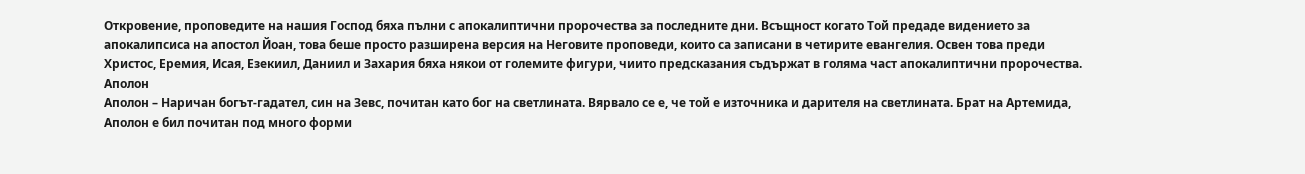Откровение, проповедите на нашия Господ бяха пълни с апокалиптични пророчества за последните дни. Всъщност когато Той предаде видението за апокалипсиса на апостол Йоан, това беше просто разширена версия на Неговите проповеди, които са записани в четирите евангелия. Освен това преди Христос, Еремия, Исая, Езекиил, Даниил и Захария бяха някои от големите фигури, чиито предсказания съдържат в голяма част апокалиптични пророчества.
Аполон
Аполон – Наричан богът-гадател, син на Зевс, почитан като бог на светлината. Вярвало се е, че той е източника и дарителя на светлината. Брат на Артемида, Аполон е бил почитан под много форми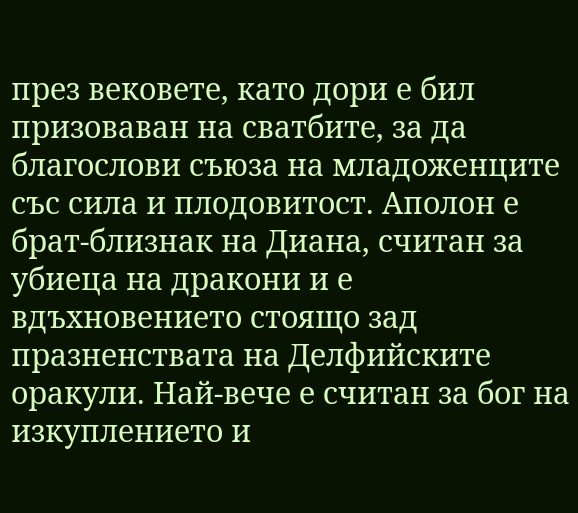през вековете, като дори е бил призоваван на сватбите, за да благослови съюза на младоженците със сила и плодовитост. Аполон е брат-близнак на Диана, считан за убиеца на дракони и е вдъхновението стоящо зад празненствата на Делфийските оракули. Най-вече е считан за бог на изкуплението и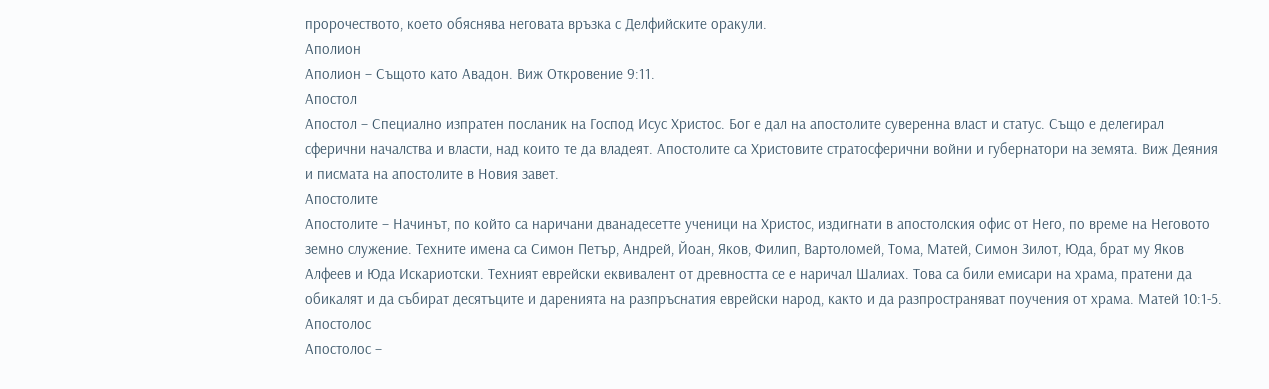пророчеството, което обяснява неговата връзка с Делфийските оракули.
Аполион
Аполион – Същото като Авадон. Виж Откровение 9:11.
Апостол
Апостол – Специално изпратен посланик на Господ Исус Христос. Бог е дал на апостолите суверенна власт и статус. Също е делегирал сферични началства и власти, над които те да владеят. Апостолите са Христовите стратосферични войни и губернатори на земята. Виж Деяния и писмата на апостолите в Новия завет.
Апостолите
Апостолите – Начинът, по който са наричани дванадесетте ученици на Христос, издигнати в апостолския офис от Него, по време на Неговото земно служение. Техните имена са Симон Петър, Андрей, Йоан, Яков, Филип, Вартоломей, Тома, Матей, Симон Зилот, Юда, брат му Яков Алфеев и Юда Искариотски. Техният еврейски еквивалент от древността се е наричал Шалиах. Това са били емисари на храма, пратени да обикалят и да събират десятъците и даренията на разпръснатия еврейски народ, както и да разпространяват поучения от храма. Матей 10:1-5.
Апостолос
Апостолос –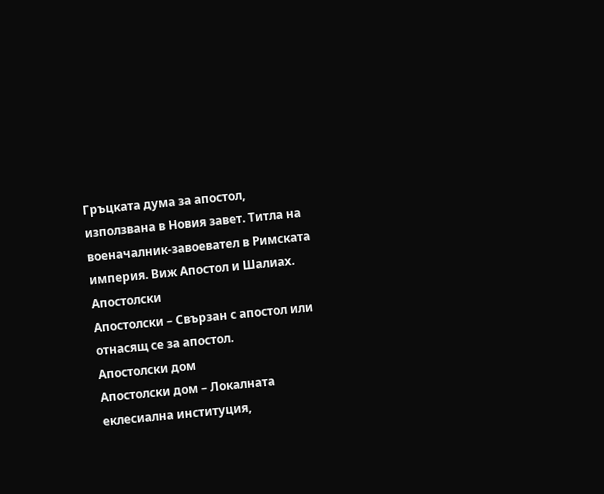Гръцката дума за апостол, използвана в Новия завет. Титла на военачалник-завоевател в Римската империя. Виж Апостол и Шалиах.
Апостолски
Апостолски – Свързан с апостол или отнасящ се за апостол.
Апостолски дом
Апостолски дом – Локалната еклесиална институция,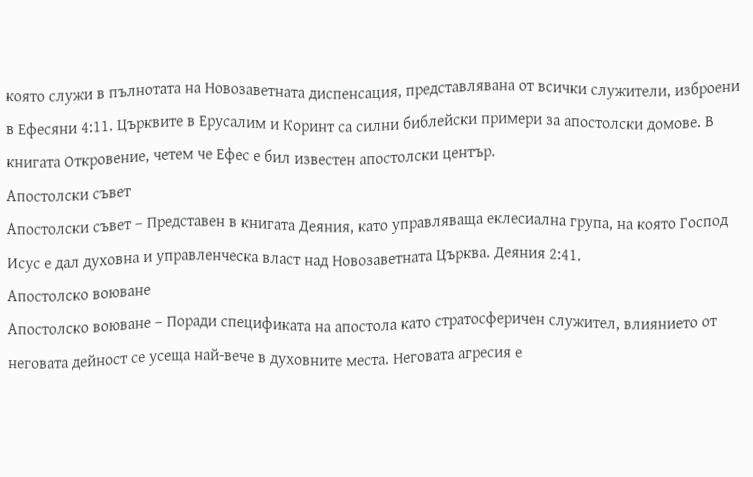която служи в пълнотата на Новозаветната диспенсация, представлявана от всички служители, изброени в Ефесяни 4:11. Църквите в Ерусалим и Коринт са силни библейски примери за апостолски домове. В книгата Откровение, четем че Ефес е бил известен апостолски център.
Апостолски съвет
Апостолски съвет – Представен в книгата Деяния, като управляваща еклесиална група, на която Господ Исус е дал духовна и управленческа власт над Новозаветната Църква. Деяния 2:41.
Апостолско воюване
Апостолско воюване – Поради спецификата на апостола като стратосферичен служител, влиянието от неговата дейност се усеща най-вече в духовните места. Неговата агресия е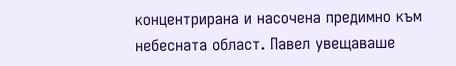концентрирана и насочена предимно към небесната област. Павел увещаваше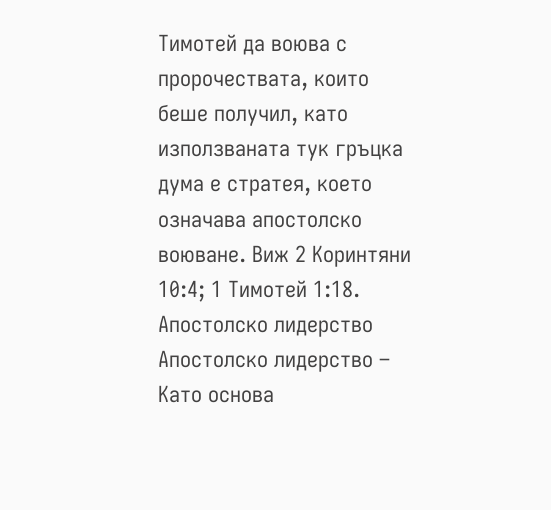Тимотей да воюва с пророчествата, които беше получил, като използваната тук гръцка дума е стратея, което означава апостолско воюване. Виж 2 Коринтяни 10:4; 1 Тимотей 1:18.
Апостолско лидерство
Апостолско лидерство – Като основа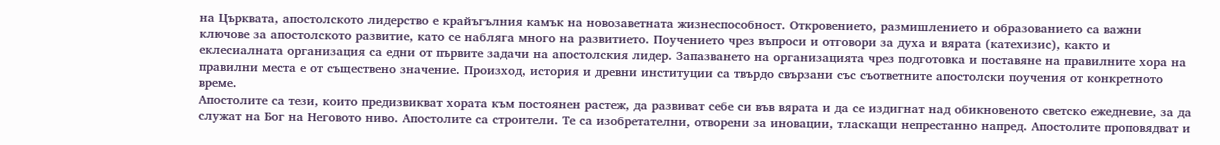на Църквата, апостолското лидерство е крайъгълния камък на новозаветната жизнеспособност. Откровението, размишлението и образованието са важни ключове за апостолското развитие, като се набляга много на развитието. Поучението чрез въпроси и отговори за духа и вярата (катехизис), както и еклесиалната организация са едни от първите задачи на апостолския лидер. Запазването на организацията чрез подготовка и поставяне на правилните хора на правилни места е от съществено значение. Произход, история и древни институции са твърдо свързани със съответните апостолски поучения от конкретното време.
Апостолите са тези, които предизвикват хората към постоянен растеж, да развиват себе си във вярата и да се издигнат над обикновеното светско ежедневие, за да служат на Бог на Неговото ниво. Апостолите са строители. Те са изобретателни, отворени за иновации, тласкащи непрестанно напред. Апостолите проповядват и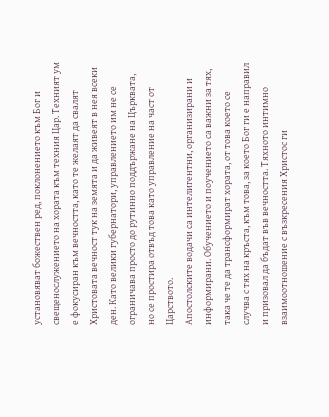установяват божествен ред, поклонението към Бог и свещенослужението на хората към техния Цар. Техният ум е фокусиран към вечността, като те желаят да свалят Христовата вечност тук на земята и да живеят в нея всеки ден. Като велики губернатори, управлението им не се ограничава просто до рутинно поддържане на Църквата, но се простира отвъд това като управление на част от Царството.
Апостолските водачи са интелигентни, организирани и информирани. Обучението и поучението са важни за тях, така че те да трансформират хората, от това което се случва с тях на кръста, към това, за което Бог ги е направил и призовал да бъдат във вечността. Тяхното интимно взаимоотношение с възкресения Христос ги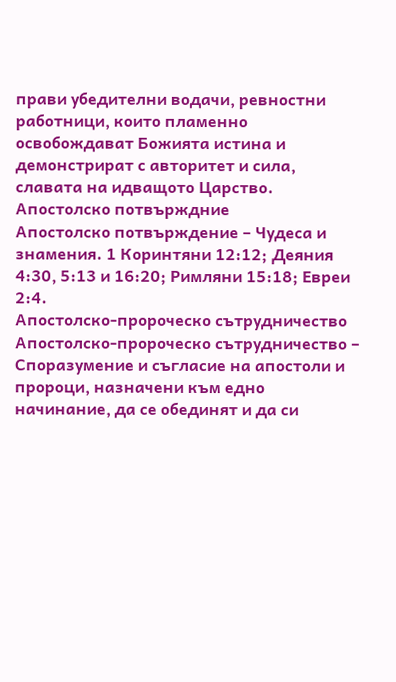прави убедителни водачи, ревностни работници, които пламенно освобождават Божията истина и демонстрират с авторитет и сила, славата на идващото Царство.
Апостолско потвърждние
Апостолско потвърждение – Чудеса и знамения. 1 Коринтяни 12:12; Деяния 4:30, 5:13 и 16:20; Римляни 15:18; Евреи 2:4.
Апостолско-пророческо сътрудничество
Апостолско-пророческо сътрудничество – Споразумение и съгласие на апостоли и пророци, назначени към едно начинание, да се обединят и да си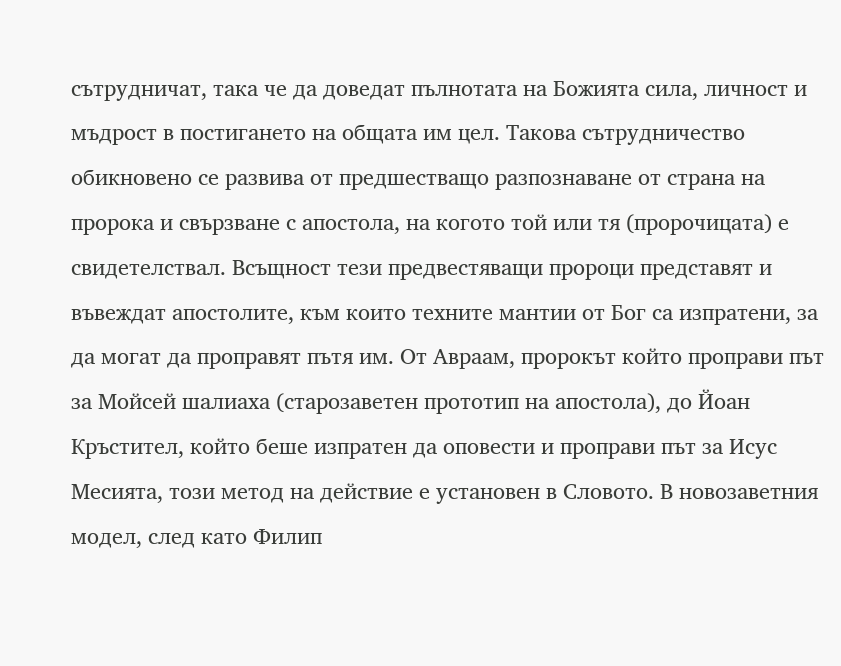сътрудничат, така че да доведат пълнотата на Божията сила, личност и мъдрост в постигането на общата им цел. Такова сътрудничество обикновено се развива от предшестващо разпознаване от страна на пророка и свързване с апостола, на когото той или тя (пророчицата) е свидетелствал. Всъщност тези предвестяващи пророци представят и въвеждат апостолите, към които техните мантии от Бог са изпратени, за да могат да проправят пътя им. От Авраам, пророкът който проправи път за Мойсей шалиаха (старозаветен прототип на апостола), до Йоан Кръстител, който беше изпратен да оповести и проправи път за Исус Месията, този метод на действие е установен в Словото. В новозаветния модел, след като Филип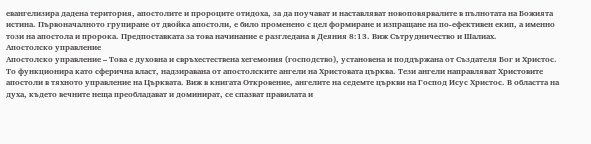евангелизира дадена територия, апостолите и пророците отидоха, за да поучават и наставляват новоповярвалите в пълнотата на Божията истина. Първоначалното групиране от двойка апостоли, е било променено с цел формиране и изпращане на по-ефективен екип, а именно този на апостола и пророка. Предпоставката за това начинание е разгледана в Деяния 8:13. Виж Сътрудничество и Шалиах.
Апостолско управление
Апостолско управление – Това е духовна и свръхестествена хегемония (господство), установена и поддържана от Създателя Бог и Христос. То функционира като сферична власт, надзиравана от апостолските ангели на Христовата църква. Тези ангели направляват Христовите апостоли в тяхното управление на Църквата. Виж в книгата Откровение, ангелите на седемте църкви на Господ Исус Христос. В областта на духа, където вечните неща преобладават и доминират, се спазват правилата и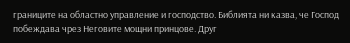границите на областно управление и господство. Библията ни казва, че Господ побеждава чрез Неговите мощни принцове. Друг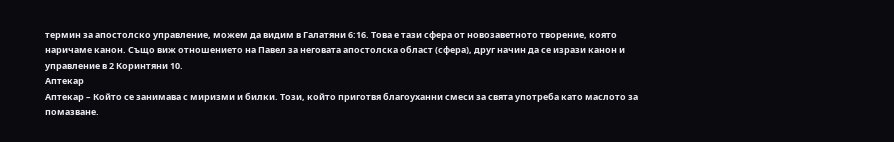термин за апостолско управление, можем да видим в Галатяни 6:16. Това е тази сфера от новозаветното творение, която наричаме канон. Също виж отношението на Павел за неговата апостолска област (сфера), друг начин да се изрази канон и управление в 2 Коринтяни 10.
Аптекар
Аптекар – Който се занимава с миризми и билки. Този, който приготвя благоуханни смеси за свята употреба като маслото за помазване.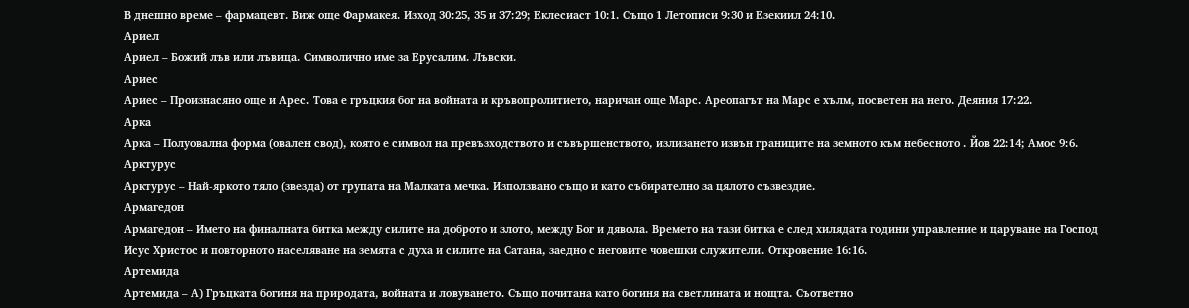В днешно време – фармацевт. Виж още Фармакея. Изход 30:25, 35 и 37:29; Еклесиаст 10:1. Също 1 Летописи 9:30 и Езекиил 24:10.
Ариел
Ариел – Божий лъв или лъвица. Символично име за Ерусалим. Лъвски.
Ариес
Ариес – Произнасяно още и Арес. Това е гръцкия бог на войната и кръвопролитието, наричан още Марс. Ареопагът на Марс е хълм, посветен на него. Деяния 17:22.
Арка
Арка – Полуовална форма (овален свод), която е символ на превъзходството и съвършенството, излизането извън границите на земното към небесното . Йов 22:14; Амос 9:6.
Арктурус
Арктурус – Най-яркото тяло (звезда) от групата на Малката мечка. Използвано също и като събирателно за цялото съзвездие.
Армагедон
Армагедон – Името на финалната битка между силите на доброто и злото, между Бог и дявола. Времето на тази битка е след хилядата години управление и царуване на Господ Исус Христос и повторното населяване на земята с духа и силите на Сатана, заедно с неговите човешки служители. Откровение 16:16.
Артемида
Артемида – А) Гръцката богиня на природата, войната и ловуването. Също почитана като богиня на светлината и нощта. Съответно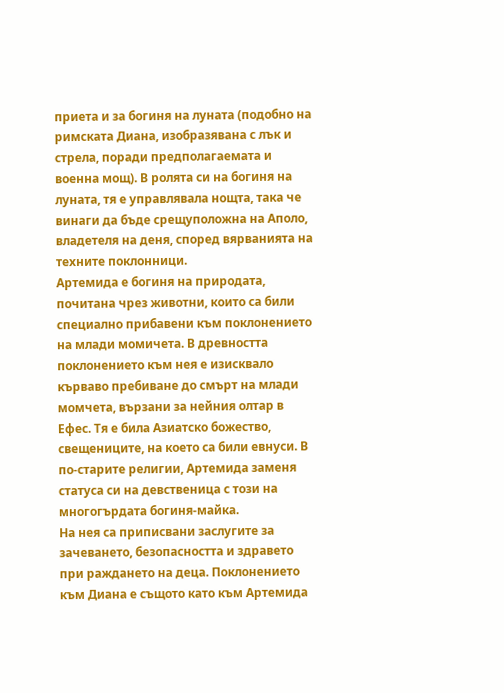приета и за богиня на луната (подобно на римската Диана, изобразявана с лък и стрела, поради предполагаемата и военна мощ). В ролята си на богиня на луната, тя е управлявала нощта, така че винаги да бъде срещуположна на Аполо, владетеля на деня, според вярванията на техните поклонници.
Артемида е богиня на природата, почитана чрез животни, които са били специално прибавени към поклонението на млади момичета. В древността поклонението към нея е изисквало кърваво пребиване до смърт на млади момчета, вързани за нейния олтар в Ефес. Тя е била Азиатско божество, свещениците, на което са били евнуси. В по-старите религии, Артемида заменя статуса си на девственица с този на многогърдата богиня-майка.
На нея са приписвани заслугите за зачеването, безопасността и здравето при раждането на деца. Поклонението към Диана е същото като към Артемида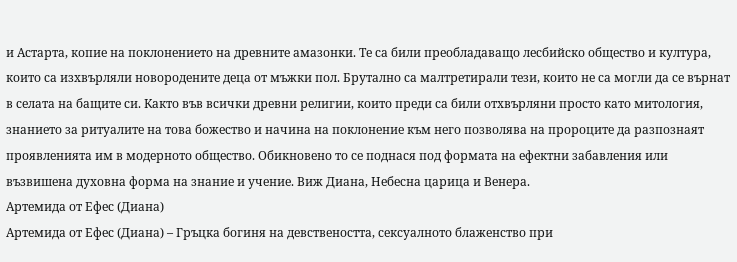и Астарта, копие на поклонението на древните амазонки. Те са били преобладаващо лесбийско общество и култура, които са изхвърляли новородените деца от мъжки пол. Брутално са малтретирали тези, които не са могли да се върнат в селата на бащите си. Както във всички древни религии, които преди са били отхвърляни просто като митология, знанието за ритуалите на това божество и начина на поклонение към него позволява на пророците да разпознаят проявленията им в модерното общество. Обикновено то се поднася под формата на ефектни забавления или възвишена духовна форма на знание и учение. Виж Диана, Небесна царица и Венера.
Артемида от Ефес (Диана)
Артемида от Ефес (Диана) – Гръцка богиня на девствеността, сексуалното блаженство при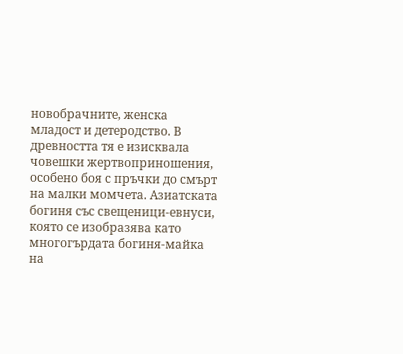новобрачните, женска младост и детеродство. В древността тя е изисквала човешки жертвоприношения, особено боя с пръчки до смърт на малки момчета. Азиатската богиня със свещеници-евнуси, която се изобразява като многогърдата богиня-майка на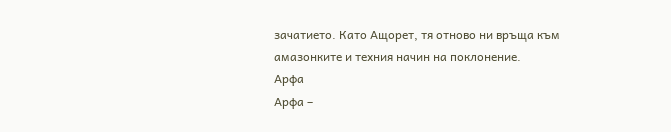зачатието. Като Ащорет, тя отново ни връща към амазонките и техния начин на поклонение.
Арфа
Арфа –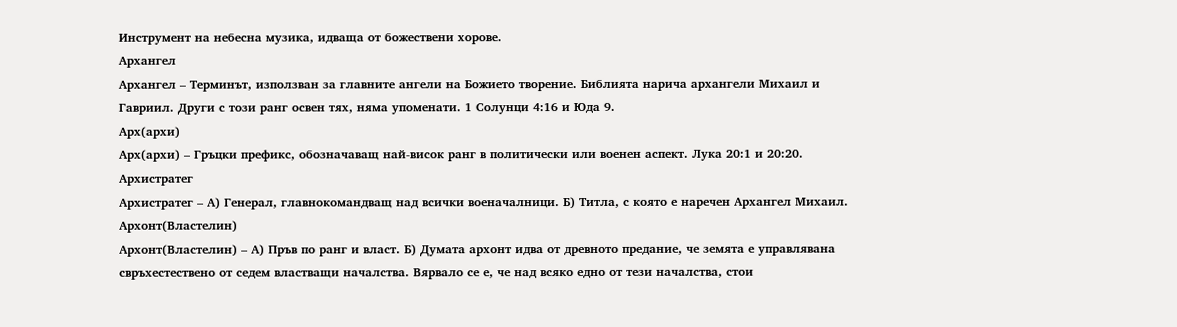Инструмент на небесна музика, идваща от божествени хорове.
Архангел
Архангел – Терминът, използван за главните ангели на Божието творение. Библията нарича архангели Михаил и Гавриил. Други с този ранг освен тях, няма упоменати. 1 Солунци 4:16 и Юда 9.
Арх(архи)
Арх(архи) – Гръцки префикс, обозначаващ най-висок ранг в политически или военен аспект. Лука 20:1 и 20:20.
Архистратег
Архистратег – А) Генерал, главнокомандващ над всички военачалници. Б) Титла, с която е наречен Архангел Михаил.
Архонт(Властелин)
Архонт(Властелин) – А) Пръв по ранг и власт. Б) Думата архонт идва от древното предание, че земята е управлявана свръхестествено от седем властващи началства. Вярвало се е, че над всяко едно от тези началства, стои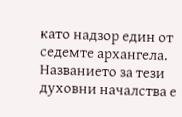като надзор един от седемте архангела. Названието за тези духовни началства е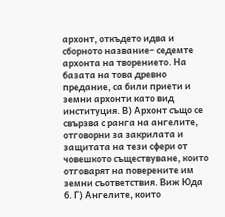архонт, откъдето идва и сборното название– седемте архонта на творението. На базата на това древно предание, са били приети и земни архонти като вид институция. В) Архонт също се свързва с ранга на ангелите, отговорни за закрилата и защитата на тези сфери от човешкото съществуване, които отговарят на поверените им земни съответствия. Виж Юда 6. Г) Ангелите, които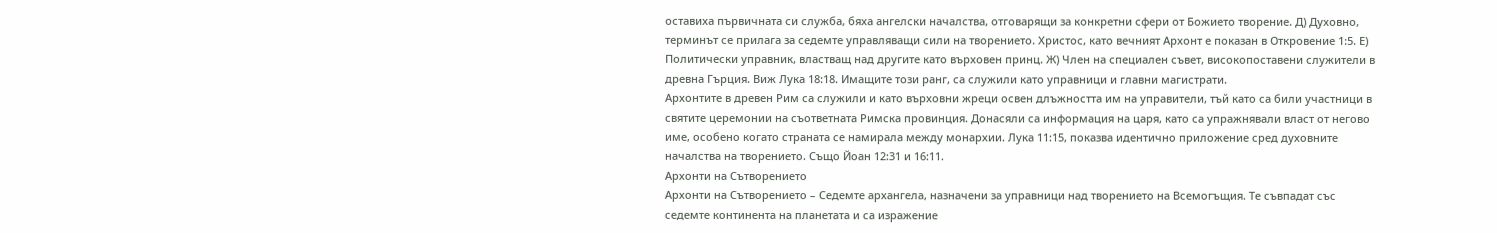оставиха първичната си служба, бяха ангелски началства, отговарящи за конкретни сфери от Божието творение. Д) Духовно, терминът се прилага за седемте управляващи сили на творението. Христос, като вечният Архонт е показан в Откровение 1:5. Е) Политически управник, властващ над другите като върховен принц. Ж) Член на специален съвет, високопоставени служители в древна Гърция. Виж Лука 18:18. Имащите този ранг, са служили като управници и главни магистрати.
Архонтите в древен Рим са служили и като върховни жреци освен длъжността им на управители, тъй като са били участници в святите церемонии на съответната Римска провинция. Донасяли са информация на царя, като са упражнявали власт от негово име, особено когато страната се намирала между монархии. Лука 11:15, показва идентично приложение сред духовните началства на творението. Също Йоан 12:31 и 16:11.
Архонти на Сътворението
Архонти на Сътворението – Седемте архангела, назначени за управници над творението на Всемогъщия. Те съвпадат със седемте континента на планетата и са изражение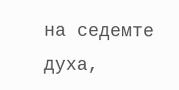на седемте духа,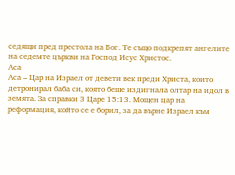седящи пред престола на Бог. Те също подкрепят ангелите на седемте църкви на Господ Исус Христос.
Аса
Аса – Цар на Израел от девети век преди Христа, които детронирал баба си, която беше издигнала олтар на идол в земята. За справки 3 Царе 15:13. Мощен цар на реформация, който се е борил, за да върне Израел към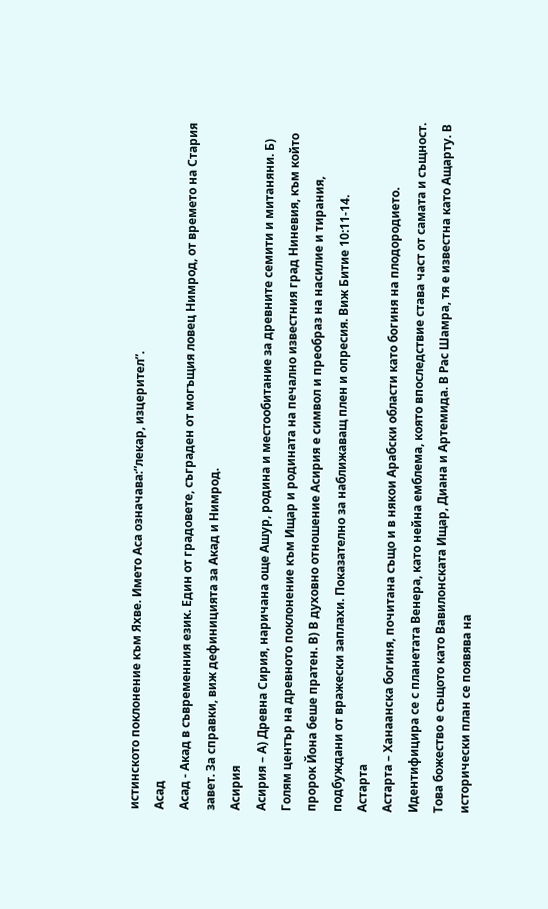истинското поклонение към Яхве. Името Аса означава:“лекар, изцерител”.
Асад
Асад - Акад в съвременния език. Един от градовете, съграден от могъщия ловец Нимрод, от времето на Стария завет. За справки, виж дефиницията за Акад и Нимрод.
Асирия
Асирия – А) Древна Сирия, наричана още Ашур, родина и местообитание за древните семити и митаняни. Б) Голям център на древното поклонение към Ищар и родината на печално известния град Ниневия, към който пророк Йона беше пратен. В) В духовно отношение Асирия е символ и преобраз на насилие и тирания, подбуждани от вражески заплахи. Показателно за наближаващ плен и опресия. Виж Битие 10:11-14.
Астарта
Астарта – Ханаанска богиня, почитана също и в някои Арабски области като богиня на плодородието. Идентифицира се с планетата Венера, като нейна емблема, която впоследствие става част от самата и същност. Това божество е същото като Вавилонската Ищар, Диана и Артемида. В Рас Шамра, тя е известна като Ащарту. В исторически план се появява на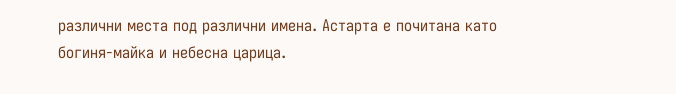различни места под различни имена. Астарта е почитана като богиня-майка и небесна царица.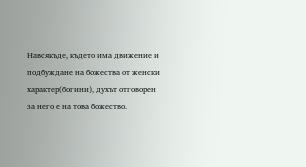Навсякъде, където има движение и подбуждане на божества от женски характер(богини), духът отговорен за него е на това божество.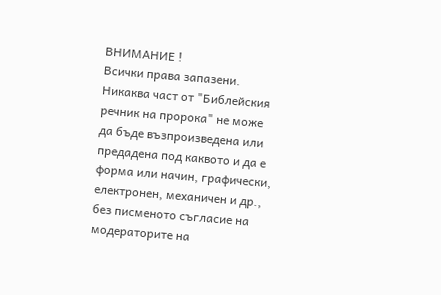ВНИМАНИЕ !
Всички права запазени. Никаква част от "Библейския речник на пророка" не може да бъде възпроизведена или предадена под каквото и да е форма или начин, графически, електронен, механичен и др., без писменото съгласие на модераторите на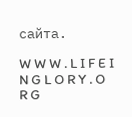сайта.

W W W . L I F E I N G L O R Y . O R G